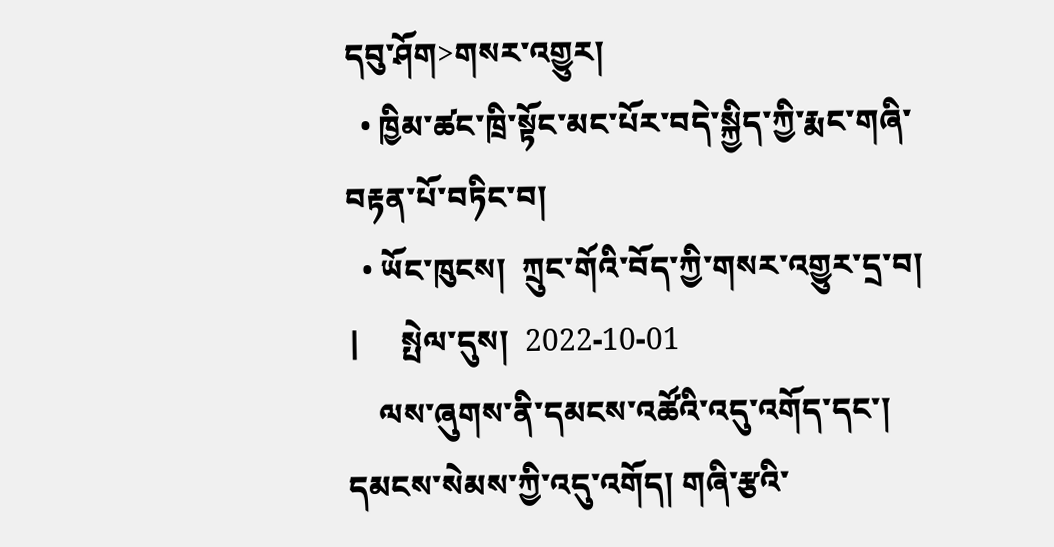དབུ་ཤོག>གསར་འགྱུར།
  • ཁྱིམ་ཚང་ཁྲི་སྟོང་མང་པོར་བདེ་སྐྱིད་ཀྱི་རྨང་གཞི་བརྟན་པོ་བཏིང་བ།
  • ཡོང་ཁུངས།  ཀྲུང་གོའི་བོད་ཀྱི་གསར་འགྱུར་དྲ་བ།   |     སྤེལ་དུས།  2022-10-01
    ལས་ཞུགས་ནི་དམངས་འཚོའི་འདུ་འགོད་དང་། དམངས་སེམས་ཀྱི་འདུ་འགོད། གཞི་རྩའི་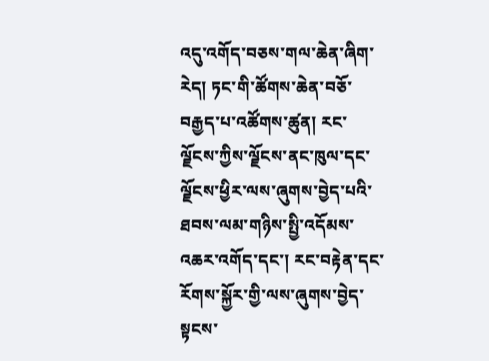འདུ་འགོད་བཅས་གལ་ཆེན་ཞིག་རེད། ཏང་གི་ཚོགས་ཆེན་བཅོ་བརྒྱད་པ་འཚོགས་ཚུན། རང་ལྗོངས་ཀྱིས་ལྗོངས་ནང་ཁུལ་དང་ལྗོངས་ཕྱིར་ལས་ཞུགས་བྱེད་པའི་ཐབས་ལམ་གཉིས་སྤྱི་འདོམས་འཆར་འགོད་དང་། རང་བརྟེན་དང་རོགས་སྐྱོར་གྱི་ལས་ཞུགས་བྱེད་སྟངས་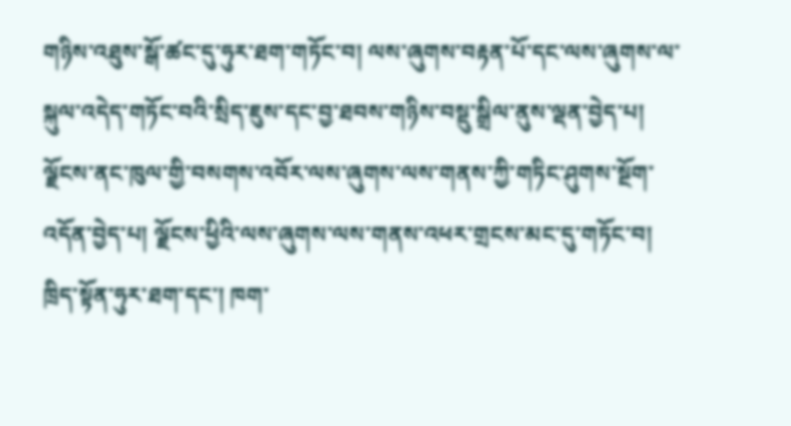གཉིས་འཐུས་སྒོ་ཚང་དུ་ཧུར་ཐག་གཏོང་བ། ལས་ཞུགས་བརྟན་པོ་དང་ལས་ཞུགས་ལ་སྐུལ་འདེད་གཏོང་བའི་སྲིད་ཇུས་དང་བྱ་ཐབས་གཉིས་བསྡུ་སྒྲིལ་ནུས་ལྡན་བྱེད་པ། ལྗོངས་ནང་ཁུལ་གྱི་བསགས་འབོར་ལས་ཞུགས་ལས་གནས་ཀྱི་གཏིང་ཤུགས་སྔོག་འདོན་བྱེད་པ། ལྗོངས་ཕྱིའི་ལས་ཞུགས་ལས་གནས་འཕར་གྲངས་མང་དུ་གཏོང་བ། ཁྲིད་སྟོན་ཧུར་ཐག་དང་། ཁག་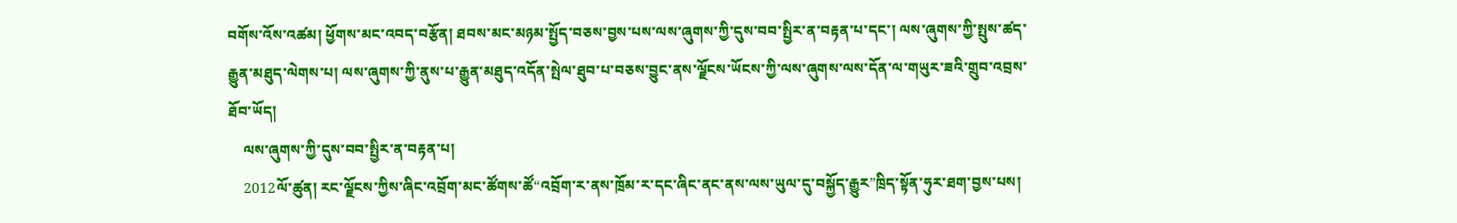བགོས་འོས་འཚམ། ཕྱོགས་མང་འབད་བརྩོན། ཐབས་མང་མཉམ་སྤྱོད་བཅས་བྱས་པས་ལས་ཞུགས་ཀྱི་དུས་བབ་སྤྱིར་ན་བརྟན་པ་དང་། ལས་ཞུགས་ཀྱི་སྤུས་ཚད་རྒྱུན་མཐུད་ལེགས་པ། ལས་ཞུགས་ཀྱི་ནུས་པ་རྒྱུན་མཐུད་འདོན་སྤེལ་ཐུབ་པ་བཅས་བྱུང་ནས་ལྗོངས་ཡོངས་ཀྱི་ལས་ཞུགས་ལས་དོན་ལ་གཡུར་ཟའི་གྲུབ་འབྲས་ཐོབ་ཡོད།
    ལས་ཞུགས་ཀྱི་དུས་བབ་སྤྱིར་ན་བརྟན་པ།
    2012ལོ་ཚུན། རང་ལྗོངས་ཀྱིས་ཞིང་འབྲོག་མང་ཚོགས་ཚོ“འབྲོག་ར་ནས་ཁྲོམ་ར་དང་ཞིང་ནང་ནས་ལས་ཡུལ་དུ་བསྐྱོད་རྒྱུར”ཁྲིད་སྟོན་ཧུར་ཐག་བྱས་པས།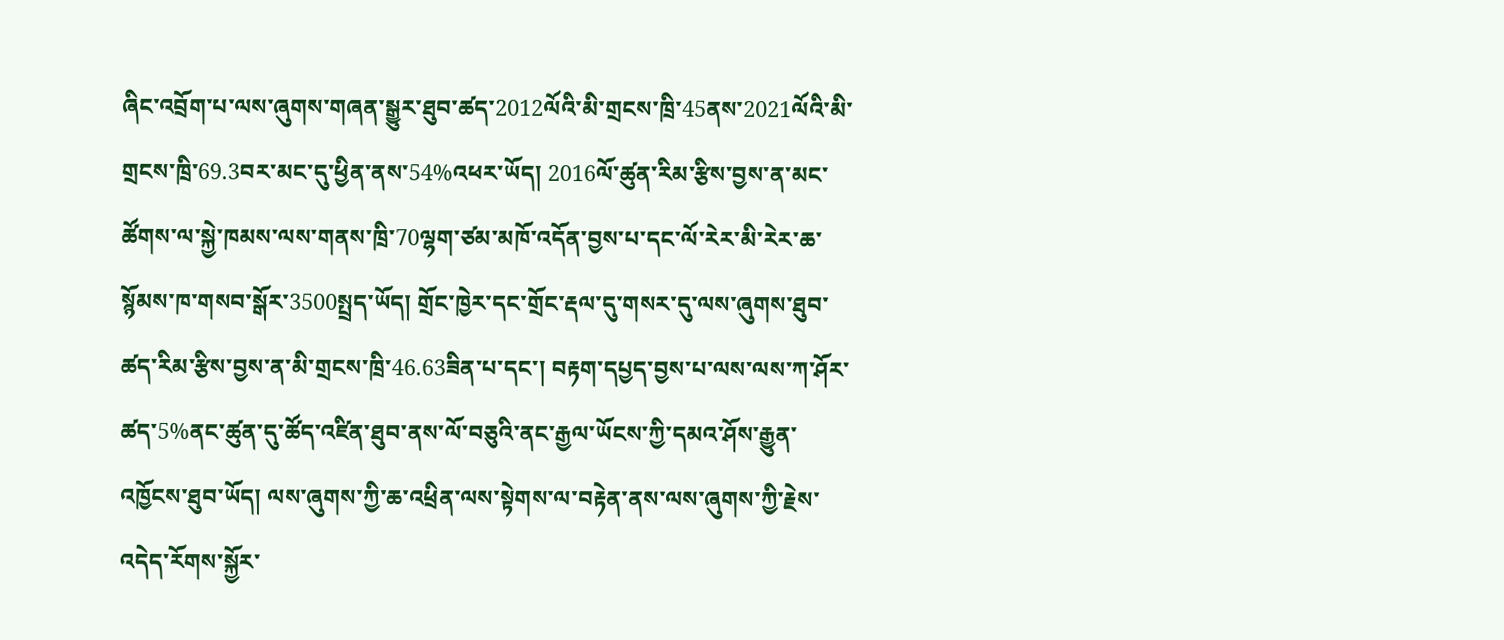ཞིང་འབྲོག་པ་ལས་ཞུགས་གཞན་སྒྱུར་ཐུབ་ཚད་2012ལོའི་མི་གྲངས་ཁྲི་45ནས་2021ལོའི་མི་གྲངས་ཁྲི་69.3བར་མང་དུ་ཕྱིན་ནས་54%འཕར་ཡོད། 2016ལོ་ཚུན་རིམ་རྩིས་བྱས་ན་མང་ཚོགས་ལ་སྐྱེ་ཁམས་ལས་གནས་ཁྲི་70ལྷག་ཙམ་མཁོ་འདོན་བྱས་པ་དང་ལོ་རེར་མི་རེར་ཆ་སྙོམས་ཁ་གསབ་སྒོར་3500སྤྲད་ཡོད། གྲོང་ཁྱེར་དང་གྲོང་རྡལ་དུ་གསར་དུ་ལས་ཞུགས་ཐུབ་ཚད་རིམ་རྩིས་བྱས་ན་མི་གྲངས་ཁྲི་46.63ཟིན་པ་དང་། བརྟག་དཔྱད་བྱས་པ་ལས་ལས་ཀ་ཤོར་ཚད་5%ནང་ཚུན་དུ་ཚོད་འཛིན་ཐུབ་ནས་ལོ་བཅུའི་ནང་རྒྱལ་ཡོངས་ཀྱི་དམའ་ཤོས་རྒྱུན་འཁྱོངས་ཐུབ་ཡོད། ལས་ཞུགས་ཀྱི་ཆ་འཕྲིན་ལས་སྟེགས་ལ་བརྟེན་ནས་ལས་ཞུགས་ཀྱི་རྗེས་འདེད་རོགས་སྐྱོར་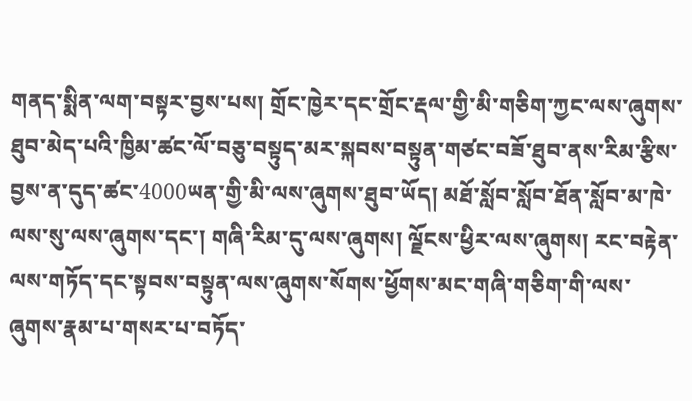གནད་སྨིན་ལག་བསྟར་བྱས་པས། གྲོང་ཁྱེར་དང་གྲོང་རྡལ་གྱི་མི་གཅིག་ཀྱང་ལས་ཞུགས་ཐུབ་མེད་པའི་ཁྱིམ་ཚང་ལོ་བཅུ་བསྟུད་མར་སྐབས་བསྟུན་གཙང་བཟོ་ཐུབ་ནས་རིམ་རྩིས་བྱས་ན་དུད་ཚང་4000ཡན་གྱི་མི་ལས་ཞུགས་ཐུབ་ཡོད། མཐོ་སློབ་སློབ་ཐོན་སློབ་མ་ཁེ་ལས་སུ་ལས་ཞུགས་དང་། གཞི་རིམ་དུ་ལས་ཞུགས། ལྗོངས་ཕྱིར་ལས་ཞུགས། རང་བརྟེན་ལས་གཏོད་དང་སྟབས་བསྟུན་ལས་ཞུགས་སོགས་ཕྱོགས་མང་གཞི་གཅིག་གི་ལས་ཞུགས་རྣམ་པ་གསར་པ་བཏོད་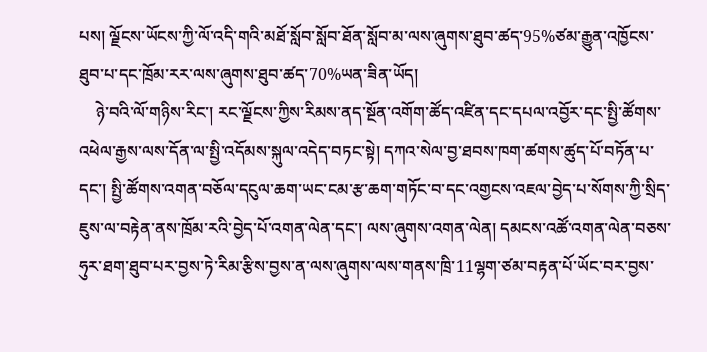པས། ལྗོངས་ཡོངས་ཀྱི་ལོ་འདི་གའི་མཐོ་སློབ་སློབ་ཐོན་སློབ་མ་ལས་ཞུགས་ཐུབ་ཚད་95%ཙམ་རྒྱུན་འཁྱོངས་ཐུབ་པ་དང་ཁྲོམ་རར་ལས་ཞུགས་ཐུབ་ཚད་70%ཡན་ཟིན་ཡོད།
    ཉེ་བའི་ལོ་གཉིས་རིང་། རང་ལྗོངས་ཀྱིས་རིམས་ནད་སྔོན་འགོག་ཚོད་འཛིན་དང་དཔལ་འབྱོར་དང་སྤྱི་ཚོགས་འཕེལ་རྒྱས་ལས་དོན་ལ་སྤྱི་འདོམས་སྐུལ་འདེད་བཏང་སྟེ། དཀའ་སེལ་བྱ་ཐབས་ཁག་ཚགས་ཚུད་པོ་བཏོན་པ་དང་། སྤྱི་ཚོགས་འགན་བཅོལ་དངུལ་ཆག་ཡང་ངམ་རྩ་ཆག་གཏོང་བ་དང་འགྱངས་འཇལ་བྱེད་པ་སོགས་ཀྱི་སྲིད་ཇུས་ལ་བརྟེན་ནས་ཁྲོམ་རའི་བྱེད་པོ་འགན་ལེན་དང་། ལས་ཞུགས་འགན་ལེན། དམངས་འཚོ་འགན་ལེན་བཅས་ཧུར་ཐག་ཐུབ་པར་བྱས་ཏེ་རིམ་རྩིས་བྱས་ན་ལས་ཞུགས་ལས་གནས་ཁྲི་11ལྷག་ཙམ་བརྟན་པོ་ཡོང་བར་བྱས་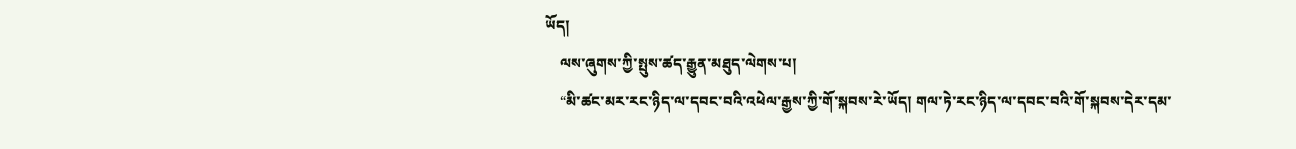ཡོད།
    ལས་ཞུགས་ཀྱི་སྤུས་ཚད་རྒྱུན་མཐུད་ལེགས་པ།
    “མི་ཚང་མར་རང་ཉིད་ལ་དབང་བའི་འཕེལ་རྒྱས་ཀྱི་གོ་སྐབས་རེ་ཡོད། གལ་ཏེ་རང་ཉིད་ལ་དབང་བའི་གོ་སྐབས་དེར་དམ་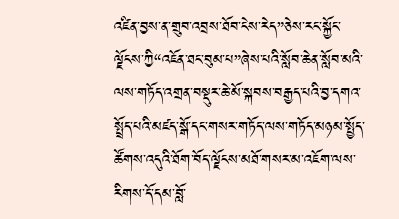འཛིན་བྱས་ན་གྲུབ་འབྲས་ཐོབ་ངེས་རེད”ཅེས་རང་སྐྱོང་ལྗོངས་ཀྱི“འཇོན་ཐང་བུམ་པ”ཞེས་པའི་སློབ་ཆེན་སློབ་མའི་ལས་གཏོད་འགྲན་བསྡུར་ཆེ་མོ་སྐབས་བརྒྱད་པའི་བྱ་དགའ་སྤྲོད་པའི་མཛད་སྒོ་དང་གསར་གཏོད་ལས་གཏོད་མཉམ་སྤྱོད་ཚོགས་འདུའི་ཐོག་བོད་ལྗོངས་མཐོ་གསར་མ་འཇོག་ལས་རིགས་དོ་དམ་བློ་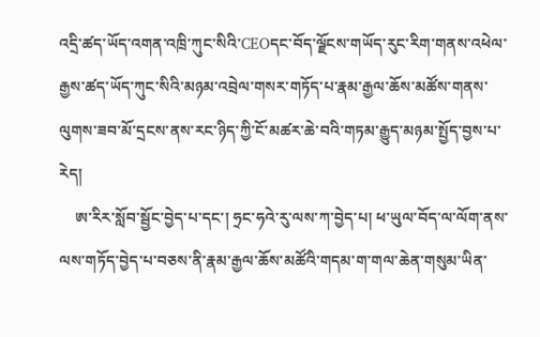འདྲི་ཚད་ཡོད་འགན་འཁྲི་ཀུང་སིའི་CEOདང་བོད་ལྗོངས་གཡོད་རུང་རིག་གནས་འཕེལ་རྒྱས་ཚད་ཡོད་ཀུང་སིའི་མཉམ་འབྲེལ་གསར་གཏོད་པ་རྣམ་རྒྱལ་ཆོས་མཚོས་གནས་ལུགས་ཟབ་མོ་དྲངས་ནས་རང་ཉིད་ཀྱི་ངོ་མཚར་ཆེ་བའི་གཏམ་རྒྱུད་མཉམ་སྤྱོད་བྱས་པ་རེད།
    ཨ་རིར་སློབ་སྦྱོང་བྱེད་པ་དང་། ཧྲང་ཧའེ་རུ་ལས་ཀ་བྱེད་པ། ཕ་ཡུལ་བོད་ལ་ལོག་ནས་ལས་གཏོད་བྱེད་པ་བཅས་ནི་རྣམ་རྒྱལ་ཆོས་མཚོའི་གདམ་ག་གལ་ཆེན་གསུམ་ཡིན་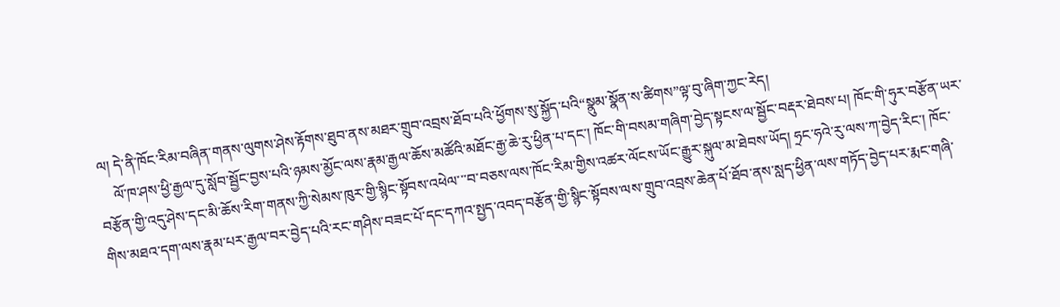ལ། དེ་ནི་ཁོང་རིམ་བཞིན་གནས་ལུགས་ཤེས་རྟོགས་ཐུབ་ནས་མཐར་གྲུབ་འབྲས་ཐོབ་པའི་ཕྱོགས་སུ་སྐྱོད་པའི“སྣུམ་སྣོན་ས་ཚིགས”ལྟ་བུ་ཞིག་ཀྱང་རེད།
    ལོ་ཁ་ཤས་ཕྱི་རྒྱལ་དུ་སློབ་སྦྱོང་བྱས་པའི་ཉམས་མྱོང་ལས་རྣམ་རྒྱལ་ཆོས་མཚོའི་མཐོང་རྒྱ་ཆེ་རུ་ཕྱིན་པ་དང་། ཁོང་གི་བསམ་གཞིག་བྱེད་སྟངས་ལ་སྦྱོང་བརྡར་ཐེབས་པ། ཁོང་གི་ཧུར་བརྩོན་ཡར་བརྩོན་གྱི་འདུ་ཤེས་དང་མི་ཆོས་རིག་གནས་ཀྱི་སེམས་ཁུར་གྱི་སྙིང་སྟོབས་འཕེལ་་་བ་བཅས་ལས་ཁོང་རིམ་གྱིས་འཚར་ལོངས་ཡོང་རྒྱུར་སྐུལ་མ་ཐེབས་ཡོད། ཧྲང་ཧའེ་རུ་ལས་ཀ་བྱེད་རིང་། ཁོང་གིས་མཐའ་དག་ལས་རྣམ་པར་རྒྱལ་བར་བྱེད་པའི་རང་གཤིས་བཟང་པོ་དང་དཀའ་སྤྱད་འབད་བརྩོན་གྱི་སྙིང་སྟོབས་ལས་གྲུབ་འབྲས་ཆེན་པོ་ཐོབ་ནས་སླད་ཕྱིན་ལས་གཏོད་བྱེད་པར་རྨང་གཞི་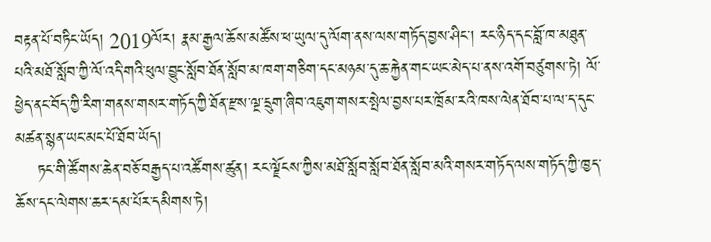བརྟན་པོ་བཏིང་ཡོད། 2019ལོར། རྣམ་རྒྱལ་ཆོས་མཚོས་ཕ་ཡུལ་དུ་ལོག་ནས་ལས་གཏོད་བྱས་ཤིང་། རང་ཉིད་དང་བློ་ཁ་མཐུན་པའི་མཐོ་སློབ་ཀྱི་ལོ་འདི་གའི་ཕུལ་བྱུང་སློབ་ཐོན་སློབ་མ་ཁག་གཅིག་དང་མཉམ་དུ་ཆ་རྐྱེན་གང་ཡང་མེད་པ་ནས་འགོ་བཙུགས་ཏེ། ལོ་ཕྱེད་ནང་བོད་ཀྱི་རིག་གནས་གསར་གཏོད་ཀྱི་ཐོན་རྫས་ལྔ་དྲུག་ཞིབ་འཇུག་གསར་སྤེལ་བྱས་པར་ཁྲོམ་རའི་ཁས་ལེན་ཐོབ་པ་ལ་ད་དུང་མཚན་སྙན་ཡང་མང་པོ་ཐོབ་ཡོད།
    ཏང་གི་ཚོགས་ཆེན་བཅོ་བརྒྱད་པ་འཚོགས་ཚུན། རང་ལྗོངས་ཀྱིས་མཐོ་སློབ་སློབ་ཐོན་སློབ་མའི་གསར་གཏོད་ལས་གཏོད་ཀྱི་ཁྱད་ཆོས་དང་ལེགས་ཆར་དམ་པོར་དམིགས་ཏེ།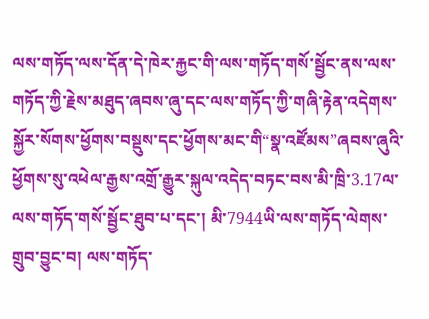ལས་གཏོད་ལས་དོན་དེ་ཁེར་རྐྱང་གི་ལས་གཏོད་གསོ་སྦྱོང་ནས་ལས་གཏོད་ཀྱི་རྗེས་མཐུད་ཞབས་ཞུ་དང་ལས་གཏོད་ཀྱི་གཞི་རྟེན་འདེགས་སྐྱོར་སོགས་ཕྱོགས་བསྡུས་དང་ཕྱོགས་མང་གི“སྣ་འཛོམས”ཞབས་ཞུའི་ཕྱོགས་སུ་འཕེལ་རྒྱས་འགྲོ་རྒྱུར་སྐུལ་འདེད་བཏང་བས་མི་ཁྲི་3.17ལ་ལས་གཏོད་གསོ་སྦྱོང་ཐུབ་པ་དང་། མི་7944ཡི་ལས་གཏོད་ལེགས་གྲུབ་བྱུང་བ། ལས་གཏོད་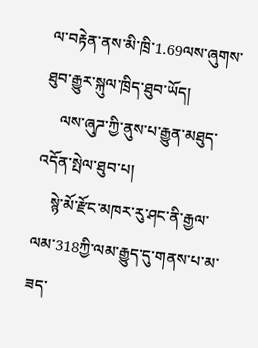ལ་བརྟེན་ནས་མི་ཁྲི་1.69ལས་ཞུགས་ཐུབ་རྒྱུར་སྐུལ་ཁྲིད་ཐུབ་ཡོད།
    ལས་ཞུཌ་ཀྱི་ནུས་པ་རྒྱུན་མཐུད་འདོན་སྤེལ་ཐུབ་པ།
    སྙེ་མོ་རྫོང་མཁར་རུ་ཤང་ནི་རྒྱལ་ལམ་318ཀྱི་ལམ་རྒྱུད་དུ་གནས་པ་མ་ཟད་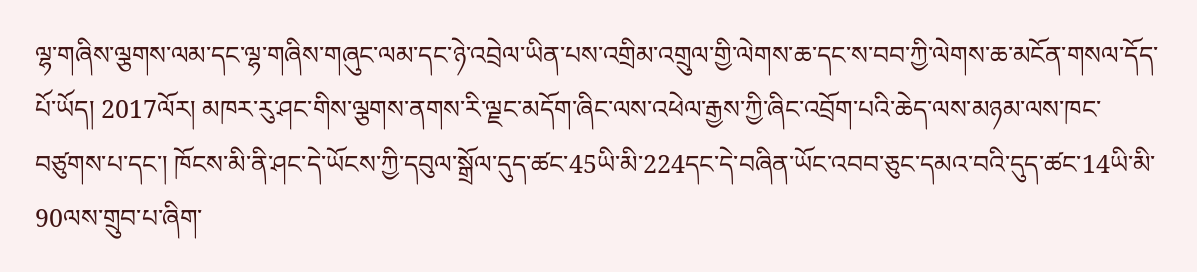ལྷ་གཞིས་ལྕགས་ལམ་དང་ལྷ་གཞིས་གཞུང་ལམ་དང་ཉེ་འབྲེལ་ཡིན་པས་འགྲིམ་འགྲུལ་གྱི་ལེགས་ཆ་དང་ས་བབ་ཀྱི་ལེགས་ཆ་མངོན་གསལ་དོད་པོ་ཡོད། 2017ལོར། མཁར་རུ་ཤང་གིས་ལྕགས་ནགས་རི་ལྗང་མདོག་ཞིང་ལས་འཕེལ་རྒྱས་ཀྱི་ཞིང་འབྲོག་པའི་ཆེད་ལས་མཉམ་ལས་ཁང་བཙུགས་པ་དང་། ཁོངས་མི་ནི་ཤང་དེ་ཡོངས་ཀྱི་དབུལ་སྒྲོལ་དུད་ཚང་45ཡི་མི་224དང་དེ་བཞིན་ཡོང་འབབ་ཅུང་དམའ་བའི་དུད་ཚང་14ཡི་མི་90ལས་གྲུབ་པ་ཞིག་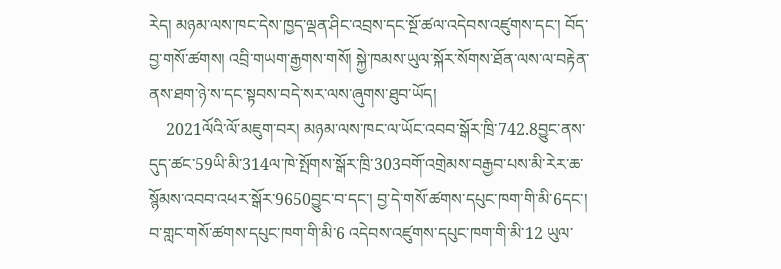རེད། མཉམ་ལས་ཁང་དེས་ཁྱད་ལྡན་ཤིང་འབྲས་དང་སྔོ་ཚལ་འདེབས་འཛུགས་དང་། བོད་བྱ་གསོ་ཚགས། འབྲི་གཡག་རྒྱགས་གསོ། སྐྱེ་ཁམས་ཡུལ་སྐོར་སོགས་ཐོན་ལས་ལ་བརྟེན་ནས་ཐག་ཉེ་ས་དང་སྟབས་བདེ་སར་ལས་ཞུགས་ཐུབ་ཡོད།
    2021ལོའི་ལོ་མཇུག་བར། མཉམ་ལས་ཁང་ལ་ཡོང་འབབ་སྒོར་ཁྲི་742.8བྱུང་ནས་དུད་ཚང་59ཡི་མི་314ལ་ཁེ་སྤོགས་སྒོར་ཁྲི་303བགོ་འགྲེམས་བརྒྱབ་པས་མི་རེར་ཆ་སྙོམས་འབབ་འཕར་སྒོར་9650བྱུང་བ་དང་། བྱ་དེ་གསོ་ཚགས་དཔུང་ཁག་གི་མི་6དང་། བ་གླང་གསོ་ཚགས་དཔུང་ཁག་གི་མི་6 འདེབས་འཛུགས་དཔུང་ཁག་གི་མི་12 ཡུལ་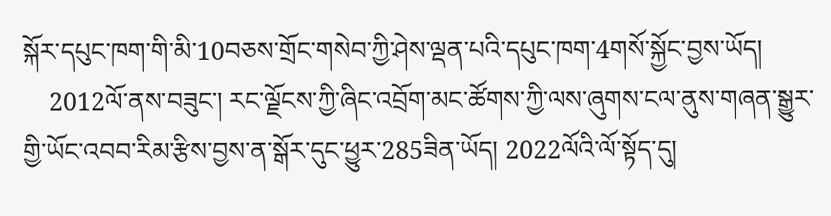སྐོར་དཔུང་ཁག་གི་མི་10བཅས་གྲོང་གསེབ་ཀྱི་ཤེས་ལྡན་པའི་དཔུང་ཁག་4གསོ་སྐྱོང་བྱས་ཡོད།
    2012ལོ་ནས་བཟུང་། རང་ལྗོངས་ཀྱི་ཞིང་འབྲོག་མང་ཚོགས་ཀྱི་ལས་ཞུགས་ངལ་ནུས་གཞན་སྒྱུར་གྱི་ཡོང་འབབ་རིམ་རྩིས་བྱས་ན་སྒོར་དུང་ཕྱུར་285ཟིན་ཡོད། 2022ལོའི་ལོ་སྟོད་དུ།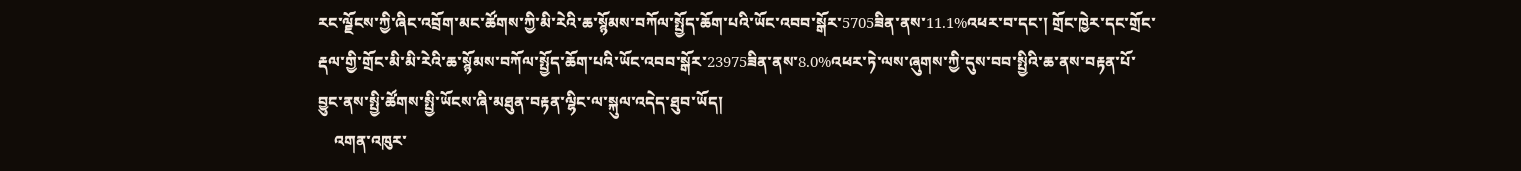རང་ལྗོངས་ཀྱི་ཞིང་འབྲོག་མང་ཚོགས་ཀྱི་མི་རེའི་ཆ་སྙོམས་བཀོལ་སྤྱོད་ཆོག་པའི་ཡོང་འབབ་སྒོར་5705ཟིན་ནས་11.1%འཕར་བ་དང་། གྲོང་ཁྱེར་དང་གྲོང་རྡལ་གྱི་གྲོང་མི་མི་རེའི་ཆ་སྙོམས་བཀོལ་སྤྱོད་ཆོག་པའི་ཡོང་འབབ་སྒོར་23975ཟིན་ནས་8.0%འཕར་ཏེ་ལས་ཞུགས་ཀྱི་དུས་བབ་སྤྱིའི་ཆ་ནས་བརྟན་པོ་བྱུང་ནས་སྤྱི་ཚོགས་སྤྱི་ཡོངས་ཞི་མཐུན་བརྟན་ལྷིང་ལ་སྐུལ་འདེད་ཐུབ་ཡོད།
    འགན་འཁུར་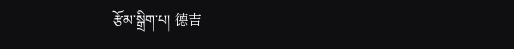རྩོམ་སྒྲིག་པ། 德吉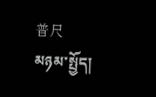普尺
མཉམ་སྤྱོད།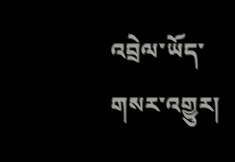འབྲེལ་ཡོད་གསར་འགྱུར།